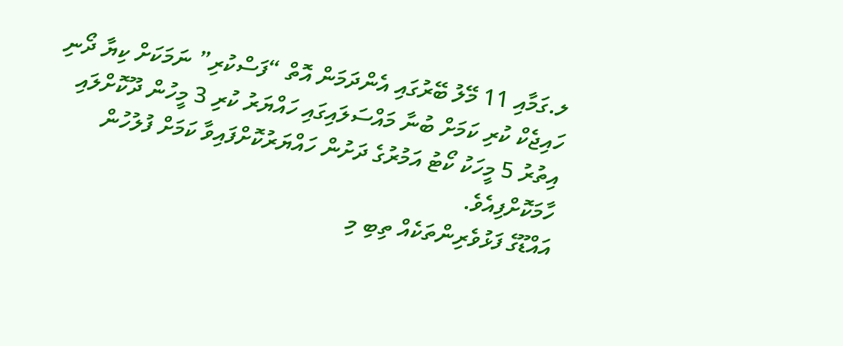ލ.ގަމާއި 11 މޭލު ބޭރުގައި އެންދަމަން އޮތް “ފަސްކުރި” ނަމަކަށް ކިޔާ ދޯނި ހައިޖެކް ކުރި ކަމަށް ބުނާ މައްސަލައިގައި ހައްޔަރު ކުރި 3 މީހުން ދޫކޮށްލައި އިތުރު 5 މީހަކު ކޯޓު އަމުރުގެ ދަށުން ހައްޔަރުކޮށްފައިވާ ކަމަށް ފުލުހުން ހާމަކޮށްފިއެވެ.
އައްޑޫގެ ފަޅުވެރިންތަކެއް ތިބި މި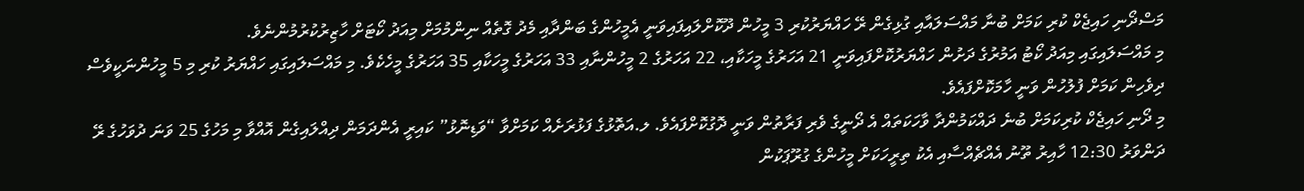މަސްދޯނި ހައިޖެކް ކުރި ކަމަށް ބުނާ މައްސަލައާއި ގުޅިގެން ރޭ ހައްޔަރުކުރި 3 މީހުން ދޫކޮށްލައިފައިވަނީ އެމީހުންގެ ބަންދާއި މެދު ގޮތެއް ނިންމުމަށް މިއަދު ކޯޓަށް ހާޒިރުކުރުމުންނެވެ.
މި މައްސަލައިގައި މިއަދު ކޯޓު އަމުރުގެ ދަށުން ހައްޔަރުކޮށްފައިވަނީ 21 އަހަރުގެ މީހަކާއި، 22 އަހަރުގެ 2 މީހުންނާއި 33 އަހަރުގެ މީހަކާއި 35 އަހަރުގެ މީހެކެވެ. މި މައްސަލައިގައި ހައްޔަރު ކުރި މި 5 މީހުންނަކީވެސް ދިވެހިން ކަމަށް ފުލުހުން ވަނީ ހާމަކޮށްފައެވެ.
މި ދޯނި ހައިޖެކް ކުރިކަމަށް ބުނެ ދައްކަމުންދާ ވާހަކަތައް އެ ދޯނީގެ ވެރި ފަރާތުން ވަނީ ދޮގުކޮށްފައެވެ. ލ.އަތޮޅުގެ ފަޅުރަށެއް ކަމަށްވާ “ވަޑިނޮޅު” ކައިރީ އެންދަމަން ދިއްލައިގެން އޮއްވާ މި މަހުގެ 25 ވަނަ ދުވަހުގެ ރޭ ދަންވަރު 12:30 ހާއިރު ތޫނު އެއްޗެއްސާއި އެކު ތިރީހަކަށް މީހުންގެ ގުރޫޕަކުން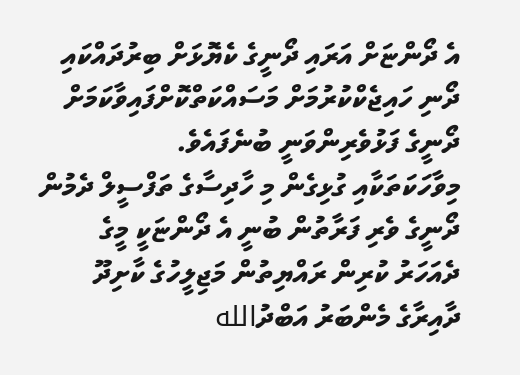އެ ދޯންޏަށް އަރައި ދޯނީގެ ކެޔޮޅަށް ބިރުދައްކައި ދޯނި ހައިޖެކްކުރުމަށް މަސައްކަތްކޮށްފައިވާކަމަށް ދޯނީގެ ފަޅުވެރިންވަނީ ބުނެފައެވެ.
މިވާހަކަތަކާއި ގުޅިގެން މި ހާދިސާގެ ތަފްސީލް ދެމުން ދޯނީގެ ވެރި ފަރާތުން ބުނީ އެ ދޯންޏަކީ މީގެ ދެއަހަރު ކުރިން ރައްޔިތުން މަޖިލީހުގެ ކާށިދޫ ދާއިރާގެ މެންބަރު އަބްދުالله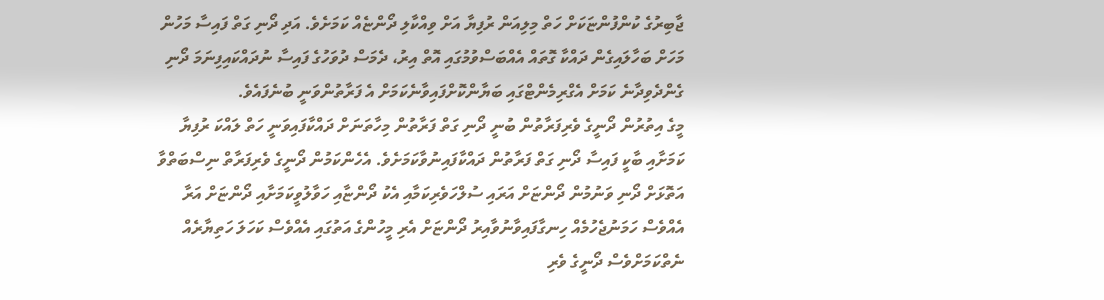ޖާބިރުގެ ކުންފުންޏަކަށް ހަތް މިލިއަން ރުފިޔާ އަށް ވިއްކާލި ދޯންޏެއް ކަމަށެވެ. އަދި ދޯނި ގަތް ފައިސާ މަހުން މަހަށް ބަހާލައިގެން ދައްކާ ގޮތައް އެއްބަސްވުމުގައި އޮތް އިރު، ދެމަސް ދުވަހުގެ ފައިސާ ނުދައްކައިފިނަމަ ދޯނި ގެންދެވިދާނެ ކަމަށް އެގްރިމެންޓްގައި ބަޔާންކޮށްފައިވާނެކަމަށް އެ ފަރާތުންވަނީ ބުނެފައެވެ.
މީގެ އިތުރުން ދޯނީގެ ވެރިފަރާތުން ބުނީ ދޯނި ގަތް ފަރާތުން މިހާތަނަށް ދައްކާފައިވަނީ ހަތް ލައްކަ ރުފިޔާ ކަމަށާއި ބާކީ ފައިސާ ދޯނި ގަތް ފަރާތުން ދައްކާފައިނުވާކަމަށެވެ. އެހެންކަމުން ދޯނީގެ ވެރިފަރާތް ނިސްބަތްވާ އަތޮޅަށް ދޯނި ވަނުމުން ދޯންޏަށް އަރައި ސުލްހަވެރިކަމާއި އެކު ދޯންޏާއި ހަވާލުވީކަމަށާއި ދޯންޏަށް އަރާ އެއްވެސް ހަމަނުޖެހުމެއް ހިނގާފައިވާނުވާއިރު ދޯންޏަށް އެރި މީހުންގެ އަތުގައި އެއްވެސް ކަހަލަ ހަތިޔާރެއް ނެތްކަމަށްވެސް ދޯނީގެ ވެރި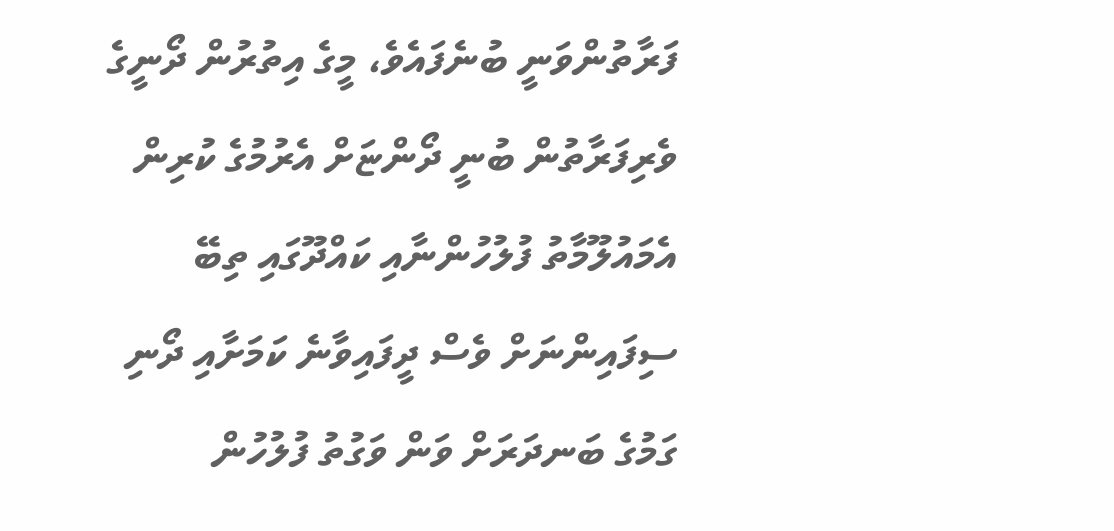ފަރާތުންވަނީ ބުނެފައެވެ، މީގެ އިތުރުން ދޯނީގެ ވެރިފަރާތުން ބުނީ ދޯންޏަށް އެރުމުގެ ކުރިން އެމައުލޫމާތު ފުލުހުންނާއި ކައްދޫގައި ތިބޭ ސިފައިންނަށް ވެސް ދީފައިވާނެ ކަމަށާއި ދޯނި ގަމުގެ ބަނދަރަށް ވަން ވަގުތު ފުލުހުން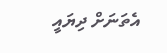އެތަނަށް ދިޔައީ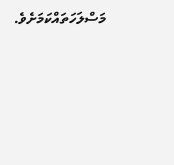މަސްލަހަތައްކަމަށެވެ.